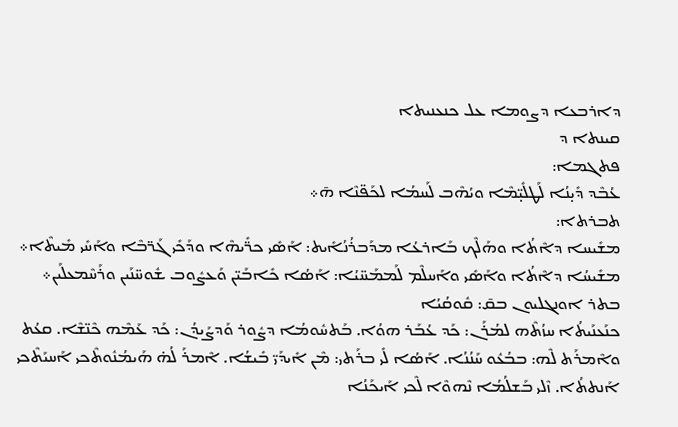ܕܐܪܒܥܐ ܕܨܘܡܐ ܥܠ ܟܢܥܢܝܬܐ
ܩܝܢܬܐ ܕ
ܦܬܓܡܐ:
ܥܳܒܶܕ ܕܺܝ̣ܢܳܐ ܠܰܛܠܺܝ̣̈ܡܶܐ ܘܝܳܗܶܒ ܠܰܚܡܳܐ ܠܟܰܦ̈ܢܶܐ ܗ̄܀
ܬܒܪܬ‌ܐ:
ܡܫܺܝܚܐ ܕܐܶܬܳܐ ܘܗܰܠܶܟ ܒܰܐܪܥܳܐ ܡܕܰܒܪܳܢܳܐܺܝܬ: ܐܰܣܺܝ ܟܪ̈ܺܝܗܶܐ ܘܕܰܟܺܝ ܓܰܪ̈ܒܶܐ ܘܐܰܚܺܝ ܡܺܝܬܶܐ܀
ܡܫܺܝܚܳܐ ܕܐܶܬܳܐ ܘܐܰܣܺܝ ܘܐܰܚܠܶܡ ܠܰܡܡܰܚ̈ܝܳܐ: ܐܰܣܳܐ ܟܺܐܒܰܝ̈ܢ ܘܰܥܨܽܘܒ ܫܽܘܚ̈ܢܰܝܢ ܘܪܰܚܶܡܥܠܰܝܢ܀
ܒܬܪ ܐܘܢܓܠܝܘܢ ܒܩ̄: ܩܽܘܩܳܝܳܐ
ܟܢܰܥܢܰܝܬܳܐ ܚܙܳܬܶܗ ܠܡܳܪܰܢ: ܟܰܕ ܥܳܒܰܪ ܗܘܳܐ. ܒܰܬܚܽܘܡܳܐ ܕܨܽܘܪ ܘܰܕܨܰܝܕܳܢ: ܟܰܕ ܥܰܡܶܗ ܟܶܢ̈ܫܶܐ. ܩܥܳܬ ܘܐܶܡܪܰܬ ܠܶܗ: ܒܒܳܥܽܘ ܚܰܢܳܢܳܐ. ܐܰܣܳܐ ܠܺܝ ܒܪܰܬܝ: ܡܶܢ ܐܺܝܕܰܝ̈ ܒܺܝܫܳܐ. ܐܶܡܪܰ ܠܳܗ̇ ܗܰܝܡܳܢܽܘܬܶܟܝ ܐܰܚܝܰܬܶܟܝ ܐܰܢܬܬܳܐ. ܙܶܠܝ ܒܰܫܠܳܡܳܐ ܢܶܗܘܶܐ ܠܶܟܝ ܐܰܝܟܰܢܳܐ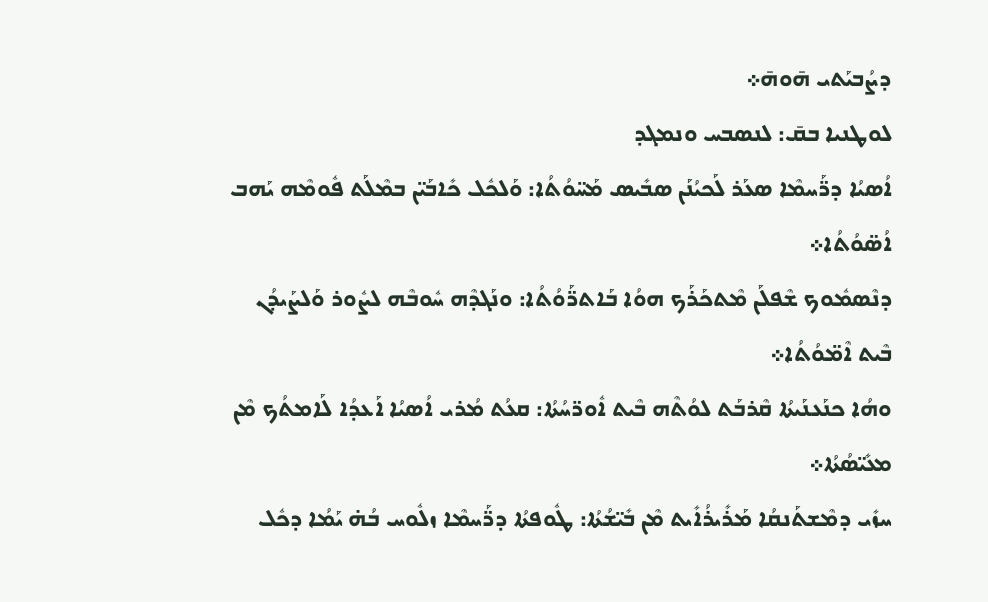ܕܨܳܒܝܰܬܝ ܗ̄ܘܗ̄܀
ܠܘܛܢܝܐ ܒܩ̄: ܠܢܣܒܚ ܘܢܡܓܕ
ܐܳܣܝܳܐ ܕܪ̈ܰܚܡܶܐ ܣܥܰܪ ܠܰܟܝܳܢܰܢ ܣܒܺܝܣ ܡܰܚ̈ܘܳܬܳܐ: ܘܰܠܟܽܠ ܟܺܐܒܰܝ̈ܢ ܒܡܶܠܰܬ ܦܽܘܡܶܗ ܝܰܗܒ ܐܳܣ̈ܘܳܬܳܐ܀
ܕܢܶܣܡܽܘܟ ܫܶܦܠܰܢ ܡܶܬܟܰܪܰܟ ܗܘܳܐ ܒܰܐܬܪ̈ܰܘܳܬܳܐ: ܘܢܰܓܕܶܗ ܚܽܘܒܶܗ ܠܨܽܘܪ ܘܰܠܨܰܝܕܳܢ ܒܶܝܬ ܐܶܡ̈ܘܳܬܳܐ܀
ܘܗܳܐ ܟܢܰܥܢܰܝܬܳܐ ܩܶܪܒܰܬ ܠܘܳܬܶܗ ܒܶܝܬ ܐܽܘܪ̈ܚܳܬܳܐ: ܩܥܳܬ ܡܳܪܝ ܐܳܣܝܳܐ ܐܰܥܕܳܐ ܠܰܐܡܬܳܟ ܡܶܢ ܡܥܺܝ̈ܣܳܬܳܐ܀
ܚܙܺܝ ܕܡܶܫܬܰܢܩܳܐ ܡܰܪܺܝܪܳܐܺܝܬ ܡܶܢ ܒܺܝ̈ܫܳܬܳܐ: ܛܽܘܦܬܳܐ ܕܪ̈ܰܚܡܶܐ ܙܠܽܘܚ ܒܳܗ̇ ܝܰܡܳܐ ܕܟܽܠ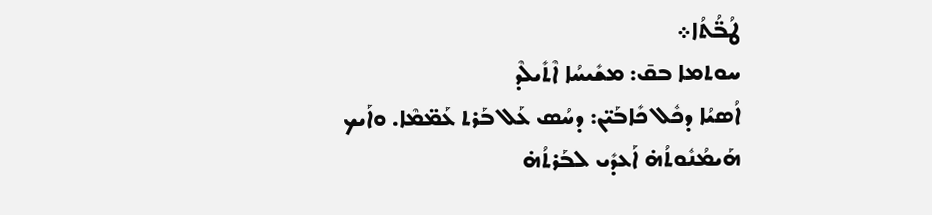ܛܳܒ̈ܳܬܳܐ܀
ܚܘܬܡܐ ܒܩ̄: ܡܫܺܝܚܳܐ ܐܶܬܺܝܠܶܕ
ܐܳܣܝܳܐ ܕܟܽܠ ܟܺܐܒܰܝ̈ܢ: ܕܚܳܣ ܥܰܠ ܒܰܪܬ ܥܰܡ̈ܡܶܐ. ܘܐܰܝܟ ܗܰܝܡܳܢܽܘܬܳܗ̇ ܐܰܥܕܺܝ ܠܒܰܪܬܳܗ̇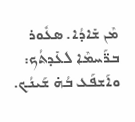ܡܶܢ ܫܺܐܕܳܐ. ܣܥܽܘܪ ܒܪ̈ܰܚܡܶܐ ܠܥܺܕܬܳܟ: ܘܐܰܫܦܰܥ ܒܳܗ̇ ܫܰܝܢܳܟ.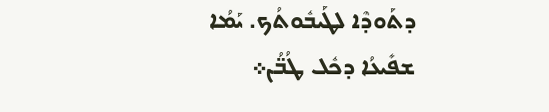ܕܬܰܘܕܶܐ ܠܛܰܝܒܽܘܬܳܟ. ܝܰܡܳܐ ܫܦܺܝܥܳܐ ܕܟܽܠ ܛܳܒ̈ܳܢ܀